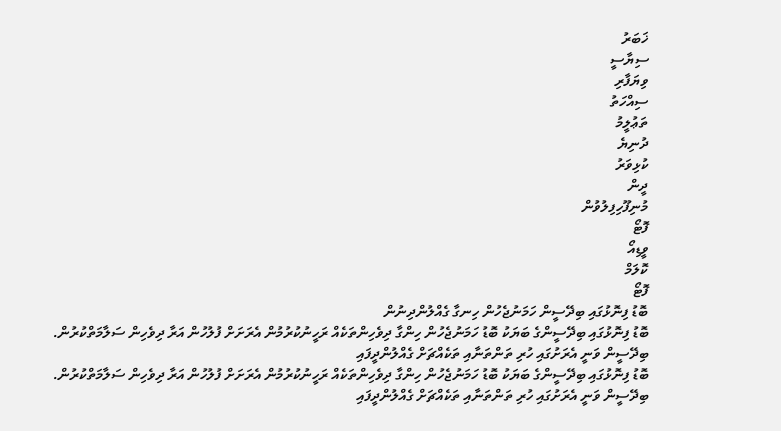ޚަބަރު
ސިޔާސީ
ވިޔަފާރި
ސިއްހަތު
ތަޢުލީމު
ދުނިޔެ
ކުޅިވަރު
ދީން
މުނިފޫހިފިލުވުން
ފޮޓޯ
ވީޑިއޯ
ކޮލަމް
ފޮޓޯ
ބޮޑު ފިނޮޅުގައި ބިދޭސީން ހަމަނުޖެހުން ހިނގާ ގެއްލުންދިނުން
ބޮޑު ފިނޮޅުގައި ބިދޭސީންގެ ބަޔަކު ބޮޑު ހަމަނުޖެހުން ހިންގާ ދިވެހިންތަކެއް ރަހީނުކުރުމުން އެރަށަށް ފުލުހުން އަރާ ދިވެހިން ސަލާމަތްކުރުން. ބިދޭސީން ވަނީ އެރަށުގައި ހުރި ތަންތަނާއި ތަކެއްޗަށް ގެއްލުންދީފައި
ބޮޑު ފިނޮޅުގައި ބިދޭސީންގެ ބަޔަކު ބޮޑު ހަމަނުޖެހުން ހިންގާ ދިވެހިންތަކެއް ރަހީނުކުރުމުން އެރަށަށް ފުލުހުން އަރާ ދިވެހިން ސަލާމަތްކުރުން. ބިދޭސީން ވަނީ އެރަށުގައި ހުރި ތަންތަނާއި ތަކެއްޗަށް ގެއްލުންދީފައި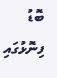ބޮޑު ފިނޮޅުގައި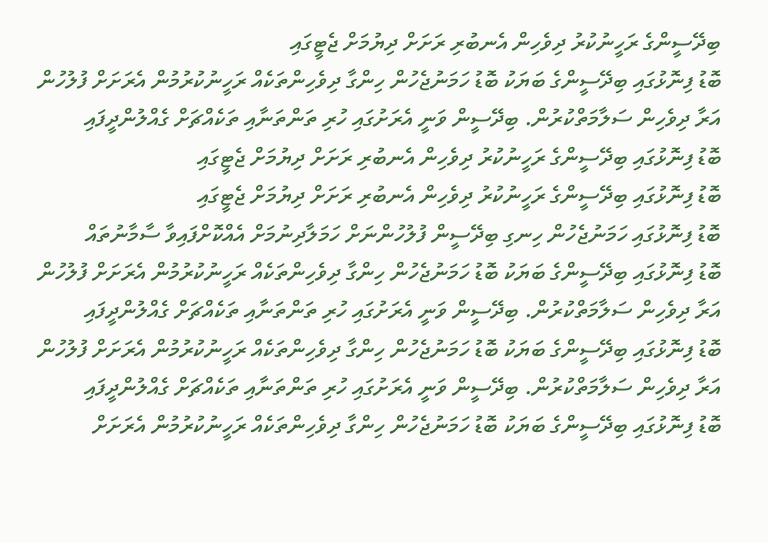ބިދޭސީންގެ ރަހީނުކުރު ދިވެހިން އެނބުރި ރަށަށް ދިޔުމަށް ޖެޓީގައި
ބޮޑު ފިނޮޅުގައި ބިދޭސީންގެ ބަޔަކު ބޮޑު ހަމަނުޖެހުން ހިންގާ ދިވެހިންތަކެއް ރަހީނުކުރުމުން އެރަށަށް ފުލުހުން އަރާ ދިވެހިން ސަލާމަތްކުރުން. ބިދޭސީން ވަނީ އެރަށުގައި ހުރި ތަންތަނާއި ތަކެއްޗަށް ގެއްލުންދީފައި
ބޮޑު ފިނޮޅުގައި ބިދޭސީންގެ ރަހީނުކުރު ދިވެހިން އެނބުރި ރަށަށް ދިޔުމަށް ޖެޓީގައި
ބޮޑު ފިނޮޅުގައި ބިދޭސީންގެ ރަހީނުކުރު ދިވެހިން އެނބުރި ރަށަށް ދިޔުމަށް ޖެޓީގައި
ބޮޑު ފިނޮޅުގައި ހަމަނުޖެހުން ހިނގި ބިދޭސީން ފުލުހުންނަށް ހަމަލާދިނުމަށް އެއްކޮށްފައިވާ ސާމާނުތައް
ބޮޑު ފިނޮޅުގައި ބިދޭސީންގެ ބަޔަކު ބޮޑު ހަމަނުޖެހުން ހިންގާ ދިވެހިންތަކެއް ރަހީނުކުރުމުން އެރަށަށް ފުލުހުން އަރާ ދިވެހިން ސަލާމަތްކުރުން. ބިދޭސީން ވަނީ އެރަށުގައި ހުރި ތަންތަނާއި ތަކެއްޗަށް ގެއްލުންދީފައި
ބޮޑު ފިނޮޅުގައި ބިދޭސީންގެ ބަޔަކު ބޮޑު ހަމަނުޖެހުން ހިންގާ ދިވެހިންތަކެއް ރަހީނުކުރުމުން އެރަށަށް ފުލުހުން އަރާ ދިވެހިން ސަލާމަތްކުރުން. ބިދޭސީން ވަނީ އެރަށުގައި ހުރި ތަންތަނާއި ތަކެއްޗަށް ގެއްލުންދީފައި
ބޮޑު ފިނޮޅުގައި ބިދޭސީންގެ ބަޔަކު ބޮޑު ހަމަނުޖެހުން ހިންގާ ދިވެހިންތަކެއް ރަހީނުކުރުމުން އެރަށަށް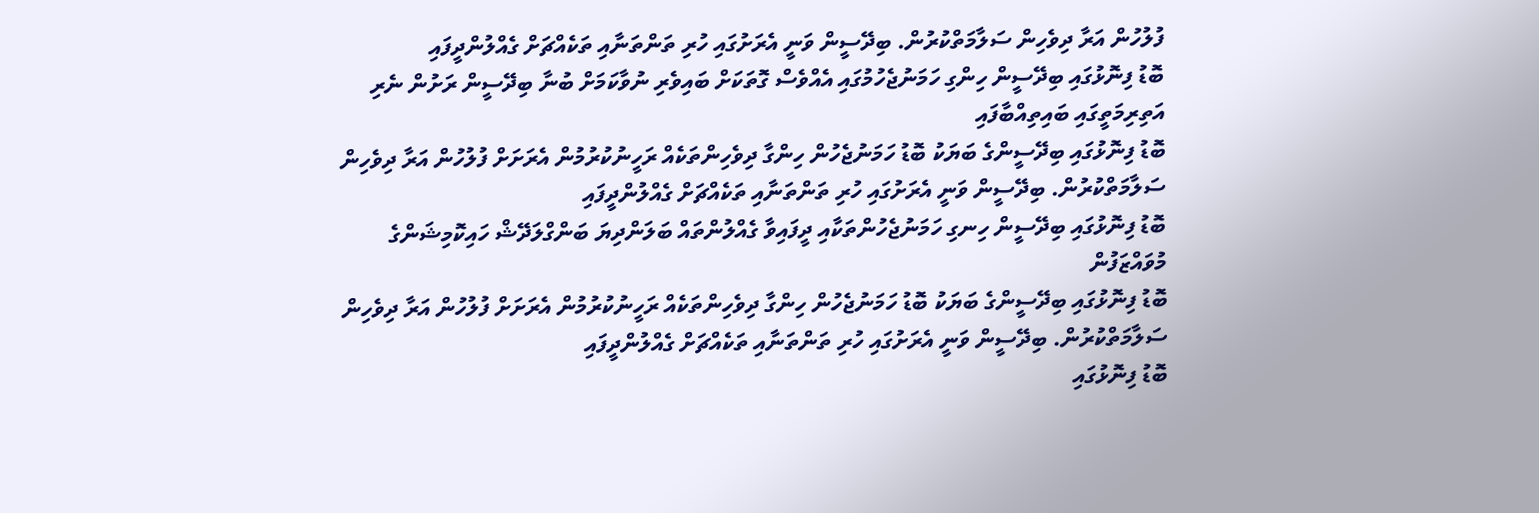ފުލުހުން އަރާ ދިވެހިން ސަލާމަތްކުރުން. ބިދޭސީން ވަނީ އެރަށުގައި ހުރި ތަންތަނާއި ތަކެއްޗަށް ގެއްލުންދީފައި
ބޮޑު ފިނޮޅުގައި ބިދޭސީން ހިންގި ހަމަނުޖެހުމުގައި އެއްވެސް ގޮތަކަށް ބައިވެރި ނުވާކަމަށް ބުނާ ބިދޭސީން ރަށުން ނެރި އަތިރިމަތީގައި ބައިތިއްބާފައި
ބޮޑު ފިނޮޅުގައި ބިދޭސީންގެ ބަޔަކު ބޮޑު ހަމަނުޖެހުން ހިންގާ ދިވެހިންތަކެއް ރަހީނުކުރުމުން އެރަށަށް ފުލުހުން އަރާ ދިވެހިން ސަލާމަތްކުރުން. ބިދޭސީން ވަނީ އެރަށުގައި ހުރި ތަންތަނާއި ތަކެއްޗަށް ގެއްލުންދީފައި
ބޮޑު ފިނޮޅުގައި ބިދޭސީން ހިނގި ހަމަނުޖެހުންތަކާއި ދީފައިވާ ގެއްލުންތައް ބަލަންދިޔަ ބަންގްލަދޭޝް ހައިކޮމިޝަންގެ މުވައްޒަފުން
ބޮޑު ފިނޮޅުގައި ބިދޭސީންގެ ބަޔަކު ބޮޑު ހަމަނުޖެހުން ހިންގާ ދިވެހިންތަކެއް ރަހީނުކުރުމުން އެރަށަށް ފުލުހުން އަރާ ދިވެހިން ސަލާމަތްކުރުން. ބިދޭސީން ވަނީ އެރަށުގައި ހުރި ތަންތަނާއި ތަކެއްޗަށް ގެއްލުންދީފައި
ބޮޑު ފިނޮޅުގައި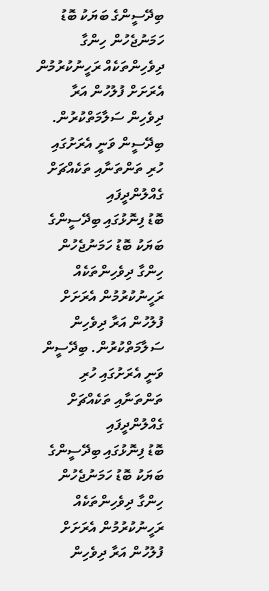ބިދޭސީންގެ ބަޔަކު ބޮޑު ހަމަނުޖެހުން ހިންގާ ދިވެހިންތަކެއް ރަހީނުކުރުމުން އެރަށަށް ފުލުހުން އަރާ ދިވެހިން ސަލާމަތްކުރުން. ބިދޭސީން ވަނީ އެރަށުގައި ހުރި ތަންތަނާއި ތަކެއްޗަށް ގެއްލުންދީފައި
ބޮޑު ފިނޮޅުގައި ބިދޭސީންގެ ބަޔަކު ބޮޑު ހަމަނުޖެހުން ހިންގާ ދިވެހިންތަކެއް ރަހީނުކުރުމުން އެރަށަށް ފުލުހުން އަރާ ދިވެހިން ސަލާމަތްކުރުން. ބިދޭސީން ވަނީ އެރަށުގައި ހުރި ތަންތަނާއި ތަކެއްޗަށް ގެއްލުންދީފައި
ބޮޑު ފިނޮޅުގައި ބިދޭސީންގެ ބަޔަކު ބޮޑު ހަމަނުޖެހުން ހިންގާ ދިވެހިންތަކެއް ރަހީނުކުރުމުން އެރަށަށް ފުލުހުން އަރާ ދިވެހިން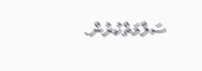ސަލާމަތްކުރުން.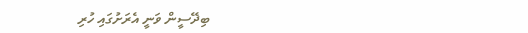ބިދޭސީން ވަނީ އެރަށުގައި ހުރި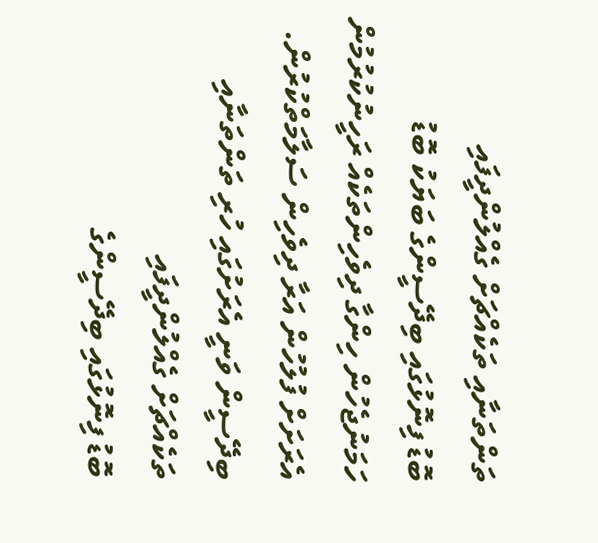ތަންތަނާއި ތަކެއްޗަށް ގެއްލުންދީފައި
ބޮޑު ފިނޮޅުގައި ބިދޭސީންގެ ބަޔަކު ބޮޑު ހަމަނުޖެހުން ހިންގާ ދިވެހިންތަކެއް ރަހީނުކުރުމުން އެރަށަށް ފުލުހުން އަރާ ދިވެހިން ސަލާމަތްކުރުން. ބިދޭސީން ވަނީ އެރަށުގައި ހުރި ތަންތަނާއި ތަކެއްޗަށް ގެއްލުންދީފައި
ބޮޑު ފިނޮޅުގައި ބިދޭސީންގެ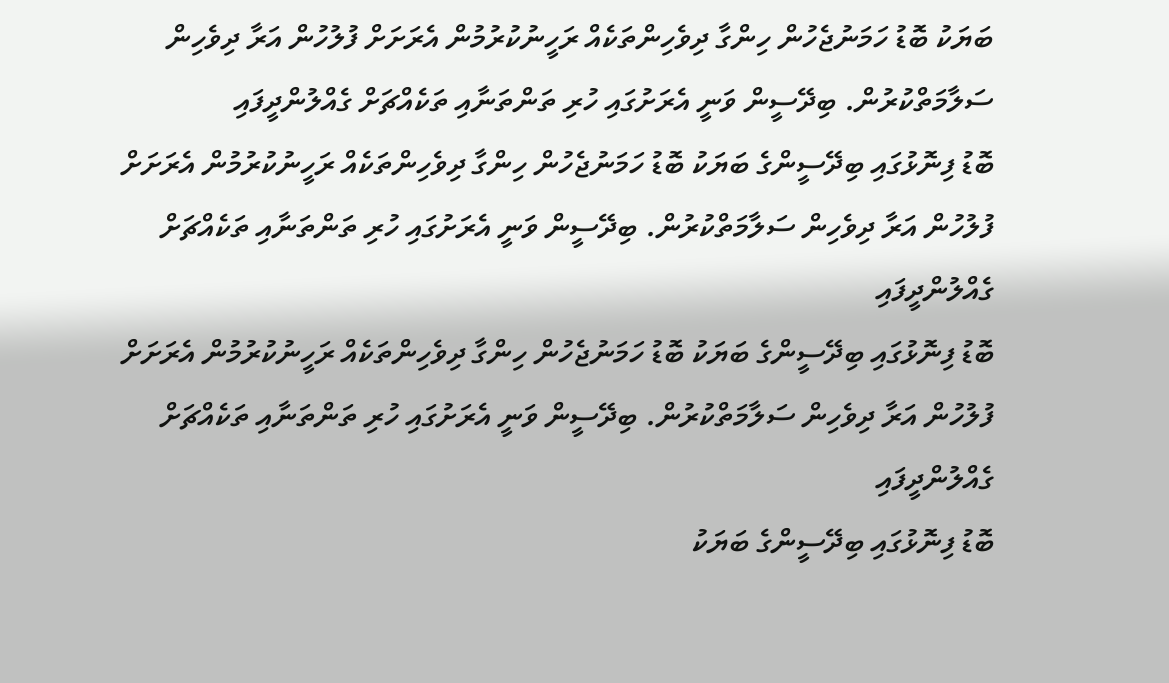ބަޔަކު ބޮޑު ހަމަނުޖެހުން ހިންގާ ދިވެހިންތަކެއް ރަހީނުކުރުމުން އެރަށަށް ފުލުހުން އަރާ ދިވެހިން ސަލާމަތްކުރުން. ބިދޭސީން ވަނީ އެރަށުގައި ހުރި ތަންތަނާއި ތަކެއްޗަށް ގެއްލުންދީފައި
ބޮޑު ފިނޮޅުގައި ބިދޭސީންގެ ބަޔަކު ބޮޑު ހަމަނުޖެހުން ހިންގާ ދިވެހިންތަކެއް ރަހީނުކުރުމުން އެރަށަށް ފުލުހުން އަރާ ދިވެހިން ސަލާމަތްކުރުން. ބިދޭސީން ވަނީ އެރަށުގައި ހުރި ތަންތަނާއި ތަކެއްޗަށް ގެއްލުންދީފައި
ބޮޑު ފިނޮޅުގައި ބިދޭސީންގެ ބަޔަކު ބޮޑު ހަމަނުޖެހުން ހިންގާ ދިވެހިންތަކެއް ރަހީނުކުރުމުން އެރަށަށް ފުލުހުން އަރާ ދިވެހިން ސަލާމަތްކުރުން. ބިދޭސީން ވަނީ އެރަށުގައި ހުރި ތަންތަނާއި ތަކެއްޗަށް ގެއްލުންދީފައި
ބޮޑު ފިނޮޅުގައި ބިދޭސީންގެ ބަޔަކު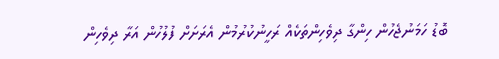ބޮޑު ހަމަނުޖެހުން ހިންގާ ދިވެހިންތަކެއް ރަހީނުކުރުމުން އެރަށަށް ފުލުހުން އަރާ ދިވެހިން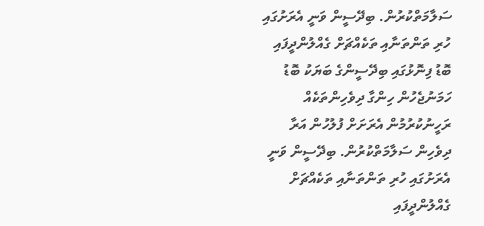ސަލާމަތްކުރުން. ބިދޭސީން ވަނީ އެރަށުގައި ހުރި ތަންތަނާއި ތަކެއްޗަށް ގެއްލުންދީފައި
ބޮޑު ފިނޮޅުގައި ބިދޭސީންގެ ބަޔަކު ބޮޑު ހަމަނުޖެހުން ހިންގާ ދިވެހިންތަކެއް ރަހީނުކުރުމުން އެރަށަށް ފުލުހުން އަރާ ދިވެހިން ސަލާމަތްކުރުން. ބިދޭސީން ވަނީ އެރަށުގައި ހުރި ތަންތަނާއި ތަކެއްޗަށް ގެއްލުންދީފައި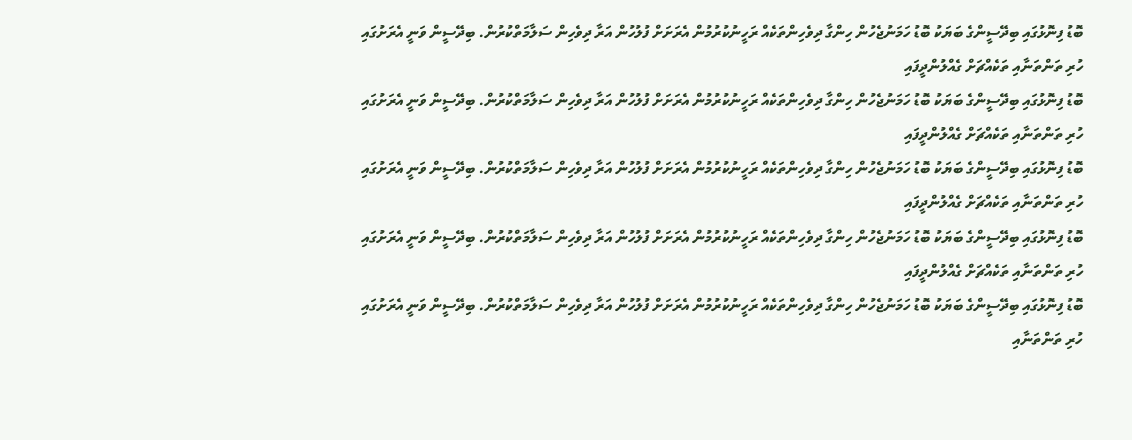ބޮޑު ފިނޮޅުގައި ބިދޭސީންގެ ބަޔަކު ބޮޑު ހަމަނުޖެހުން ހިންގާ ދިވެހިންތަކެއް ރަހީނުކުރުމުން އެރަށަށް ފުލުހުން އަރާ ދިވެހިން ސަލާމަތްކުރުން. ބިދޭސީން ވަނީ އެރަށުގައި ހުރި ތަންތަނާއި ތަކެއްޗަށް ގެއްލުންދީފައި
ބޮޑު ފިނޮޅުގައި ބިދޭސީންގެ ބަޔަކު ބޮޑު ހަމަނުޖެހުން ހިންގާ ދިވެހިންތަކެއް ރަހީނުކުރުމުން އެރަށަށް ފުލުހުން އަރާ ދިވެހިން ސަލާމަތްކުރުން. ބިދޭސީން ވަނީ އެރަށުގައި ހުރި ތަންތަނާއި ތަކެއްޗަށް ގެއްލުންދީފައި
ބޮޑު ފިނޮޅުގައި ބިދޭސީންގެ ބަޔަކު ބޮޑު ހަމަނުޖެހުން ހިންގާ ދިވެހިންތަކެއް ރަހީނުކުރުމުން އެރަށަށް ފުލުހުން އަރާ ދިވެހިން ސަލާމަތްކުރުން. ބިދޭސީން ވަނީ އެރަށުގައި ހުރި ތަންތަނާއި ތަކެއްޗަށް ގެއްލުންދީފައި
ބޮޑު ފިނޮޅުގައި ބިދޭސީންގެ ބަޔަކު ބޮޑު ހަމަނުޖެހުން ހިންގާ ދިވެހިންތަކެއް ރަހީނުކުރުމުން އެރަށަށް ފުލުހުން އަރާ ދިވެހިން ސަލާމަތްކުރުން. ބިދޭސީން ވަނީ އެރަށުގައި ހުރި ތަންތަނާއި ތަކެއްޗަށް ގެއްލުންދީފައި
ބޮޑު ފިނޮޅުގައި ބިދޭސީންގެ ބަޔަކު ބޮޑު ހަމަނުޖެހުން ހިންގާ ދިވެހިންތަކެއް ރަހީނުކުރުމުން އެރަށަށް ފުލުހުން އަރާ ދިވެހިން ސަލާމަތްކުރުން. ބިދޭސީން ވަނީ އެރަށުގައި ހުރި ތަންތަނާއި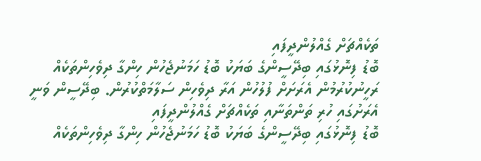ތަކެއްޗަށް ގެއްލުންދީފައި
ބޮޑު ފިނޮޅުގައި ބިދޭސީންގެ ބަޔަކު ބޮޑު ހަމަނުޖެހުން ހިންގާ ދިވެހިންތަކެއް ރަހީނުކުރުމުން އެރަށަށް ފުލުހުން އަރާ ދިވެހިން ސަލާމަތްކުރުން. ބިދޭސީން ވަނީ އެރަށުގައި ހުރި ތަންތަނާއި ތަކެއްޗަށް ގެއްލުންދީފައި
ބޮޑު ފިނޮޅުގައި ބިދޭސީންގެ ބަޔަކު ބޮޑު ހަމަނުޖެހުން ހިންގާ ދިވެހިންތަކެއް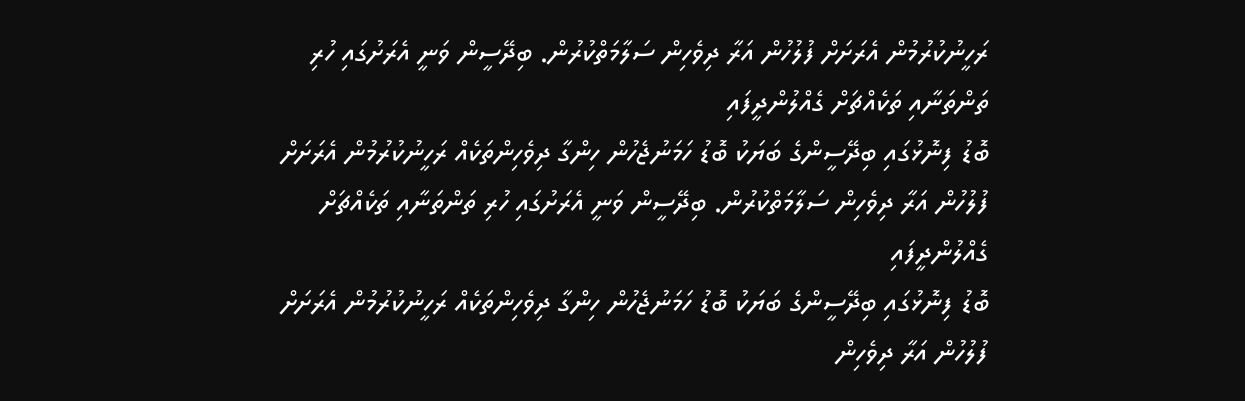ރަހީނުކުރުމުން އެރަށަށް ފުލުހުން އަރާ ދިވެހިން ސަލާމަތްކުރުން. ބިދޭސީން ވަނީ އެރަށުގައި ހުރި ތަންތަނާއި ތަކެއްޗަށް ގެއްލުންދީފައި
ބޮޑު ފިނޮޅުގައި ބިދޭސީންގެ ބަޔަކު ބޮޑު ހަމަނުޖެހުން ހިންގާ ދިވެހިންތަކެއް ރަހީނުކުރުމުން އެރަށަށް ފުލުހުން އަރާ ދިވެހިން ސަލާމަތްކުރުން. ބިދޭސީން ވަނީ އެރަށުގައި ހުރި ތަންތަނާއި ތަކެއްޗަށް ގެއްލުންދީފައި
ބޮޑު ފިނޮޅުގައި ބިދޭސީންގެ ބަޔަކު ބޮޑު ހަމަނުޖެހުން ހިންގާ ދިވެހިންތަކެއް ރަހީނުކުރުމުން އެރަށަށް ފުލުހުން އަރާ ދިވެހިން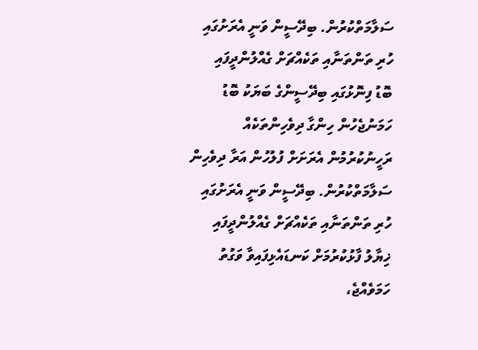ސަލާމަތްކުރުން. ބިދޭސީން ވަނީ އެރަށުގައި ހުރި ތަންތަނާއި ތަކެއްޗަށް ގެއްލުންދީފައި
ބޮޑު ފިނޮޅުގައި ބިދޭސީންގެ ބަޔަކު ބޮޑު ހަމަނުޖެހުން ހިންގާ ދިވެހިންތަކެއް ރަހީނުކުރުމުން އެރަށަށް ފުލުހުން އަރާ ދިވެހިން ސަލާމަތްކުރުން. ބިދޭސީން ވަނީ އެރަށުގައި ހުރި ތަންތަނާއި ތަކެއްޗަށް ގެއްލުންދީފައި
ޚިޔާލު ފާޅުކުރުމަށް ކަނޑައެޅިފައިވާ ވަގުތު ހަމަވެއްޖެ،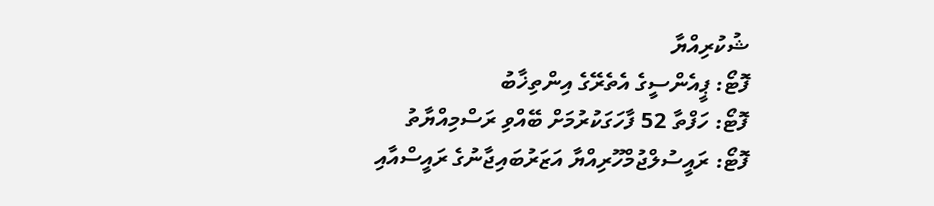ޝުކުރިއްޔާ
ފޮޓޯ: ޕީއެންސީގެ އެތެރޭގެ އިންތިޚާބު
ފޮޓޯ: ހަފްތާ 52 ފާހަގަކުރުމަށް ބޭއްވި ރަސްމިއްޔާތު
ފޮޓޯ: ރައީސުލްޖުމްހޫރިއްޔާ އަޒަރުބައިޖާނުގެ ރައީސްއާއި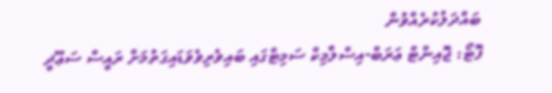ބައްދަލުކުރެއްވުން
ފޮޓޯ: ޖޮއިންޓް ޢަރަބް-އިސްލާމިކް ސަމިޓްގައި ބައިވެރިވެވަޑައިގަތުމަށް ރައީސް ސަޢޫދީ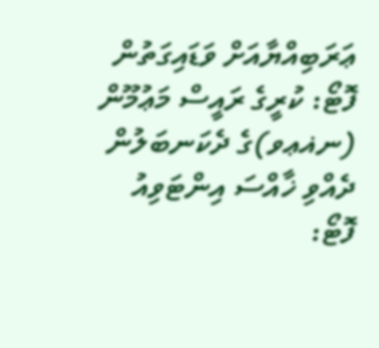ޢަރަބިއްޔާއަށް ވަޑައިގަތުން
ފޮޓޯ: ކުރީގެ ރައީސް މަޢުމޫން (ނޣޢވ)ގެ ދެކަނބަލުން ދެއްވި ޚާއްސަ އިންޓަވިއު
ފޮޓޯ: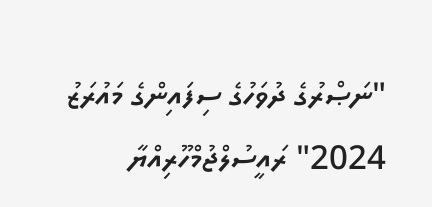"ނަޞްރުގެ ދުވަހުގެ ސިފައިންގެ މައުރަޒު 2024" ރައީސުލްޖުމްހޫރިއްޔާ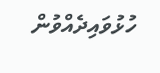ހުޅުވައިދެއްވުން